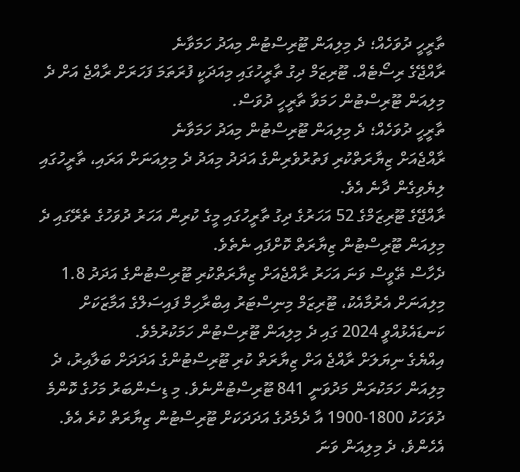ތާރީހީ ދުވަހެއް؛ ދެ މިލިއަން ޓޫރިސްޓުން މިއަދު ހަމަވާނެ
ރާއްޖޭގެ ރިސޯޓެއް. ޓޫރިޒަމް ދިގު ތާރީހުގައި މިއަދަކީ ފުރަތަމަ ފަހަރަށް ރާއްޖެ އަށް ދެ މިލިއަން ޓޫރިސްޓުން ހަމަވާ ތާރީހީ ދުވަސް.
ތާރީހީ ދުވަހެއް؛ ދެ މިލިއަން ޓޫރިސްޓުން މިއަދު ހަމަވާނެ
ރާއްޖެއަށް ޒިޔާރަތްކުރި ފަތުރުވެރިންގެ އަދަދު މިއަދު ދެ މިލިއަނަށް އަރައި، ތާރީހުގައި ލިޔެވިގެން ދާނެ އެވެ.
ރާއްޖޭގެ ޓޫރިޒަމްގެ 52 އަހަރުގެ ދިގު ތާރީހުގައި މީގެ ކުރިން އަހަރު ދުވަހުގެ ތެރޭގައި ދެ މިލިއަން ޓޫރިސްޓުން ޒިޔާރަތް ކޮށްފައި ނެތެވެ.
ދެހާސް ތޭވީސް ވަނަ އަހަރު ރާއްޖެއަށް ޒިޔާރަތްކުރި ޓޫރިސްޓުންގެ އަދަދު 1.8 މިލިއަނަށް އެރުމާއެކު، ޓޫރިޒަމް މިނިސްޓަރު އިބްރާހިމް ފައިސަލްގެ އަމާޒަކަށް ކަނޑައެޅުއްވީ 2024 ގައި ދެ މިލިއަން ޓޫރިސްޓުން ހަމަކުރުމެވެ.
އިއްޔެގެ ނިޔަލަށް ރާއްޖެ އަށް ޒިޔާރަތް ކުރި ޓޫރިސްޓުންގެ އަދަދަށް ބަލާއިރު، ދެ މިލިއަން ހަމަކުރަން މަދުވަނީ 841 ޓޫރިސްޓުންނެވެ. މި ޑިސެންބަރު މަހުގެ ކޮންމެ ދުވަހަކު 1800-1900 އާ ދެމެދުގެ އަދަދަކަށް ޓޫރިސްޓުން ޒިޔާރަތް ކުރެ އެވެ.
އެހެންވެ، ދެ މިލިއަން ވަނަ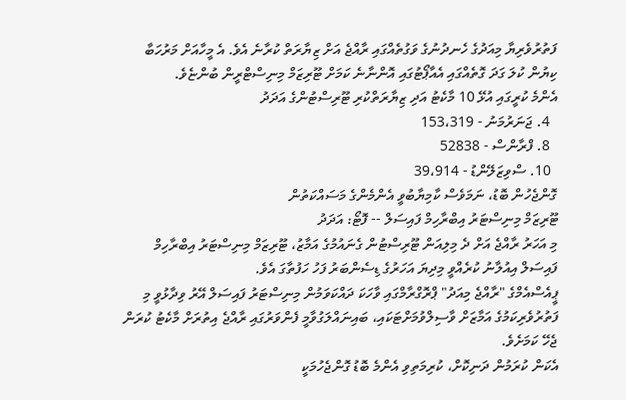ފަތުރުވެރިޔާ މިއަދުގެ ހެނދުނުގެ ވަގުތެއްގައި ރާއްޖެ އަށް ޒިޔާރަތް ކުރާނެ އެވެ. އެ މީހާއަށް މަރުހަބާ ކިޔުން ކުލަ ގަދަ ގޮތެއްގައި އެއާޕޯޓުގައި އޮންނާނެ ކަމަށް ޓޫރިޒަމް މިނިސްޓްރީން ބުންޏެވެ.
އެންމެ ކުރީގައި އުޅޭ 10 މާކެޓު އަދި ޒިޔާރަތްކުރި ޓޫރިސްޓުންގެ އަދަދު
  4. ޖަނަރުމަނު - 153،319
  8. ފްރާންސް - 52838
  10. ސްވިޒަލޭންޑު - 39،914
ގޮންޖެހުން ބޮޑު، ނަމަވެސް ކާމިޔާބުވީ އެންމެންގެ މަސައްކަތުން
ޓޫރިޒަމް މިނިސްޓަރު އިބްރާހިމް ފައިސަލް -- ފޮޓޯ: އަދަދު
މި އަހަރު ރާއްޖެ އަށް ދެ މިލިއަން ޓޫރިސްޓުން ގެނައުމުގެ އަމާޒު، ޓޫރިޒަމް މިނިސްޓަރު އިބްރާހިމް ފައިސަލް އިއުލާނު ކުރެއްވީ މިދިޔަ އަހަރުގެ ޑިސެންބަރު ފަހު ހަފުތާގަ އެވެ.
ޕީއެސްއެމްގެ "ރާއްޖެ މިއަދު" ޕްރޮގްރާމްގައި ވާހަކަ ދައްކަވަމުން މިނިސްޓަރު ފައިސަލް އޭރު ވިދާޅުވީ މި ފަތުރުވެރިކަމުގެ އަމާޒަށް ވާސިލްވުމަށްޓަކައި، ބައިނައްލަގުވާމީ ފެންވަރުގައި ރާއްޖެ އިތުރަށް މާކެޓު ކުރަން ޖެހޭ ކަމަށެވެ.
އެކަން ކުރަމުން ދަނިކޮށް، ކުރިމަތިވި އެންމެ ބޮޑު ގޮންޖެހުމަކީ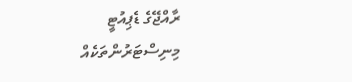ރާއްޖޭގެ ޑެޕިއުޓީ މިނިސްޓަރުންތަކެއް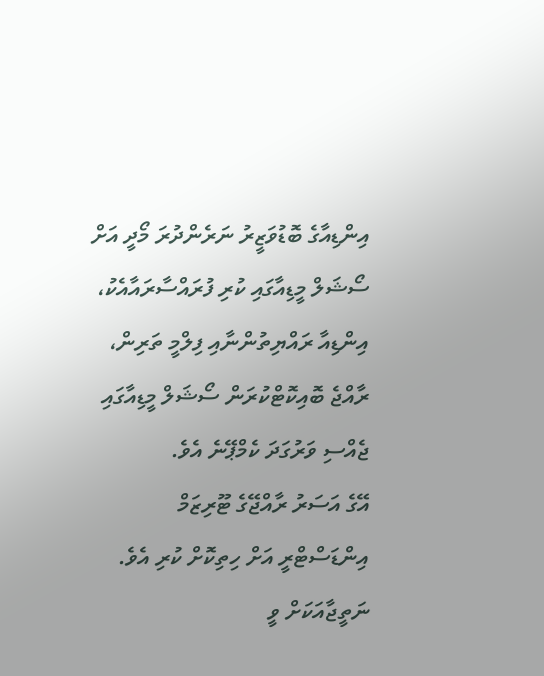އިންޑިއާގެ ބޮޑުވަޒީރު ނަރެންދުރަ މޯދީ އަށް ސޯޝަލް މީޑިއާގައި ކުރި ފުރައްސާރައާއެކު، އިންޑިއާ ރައްޔިތުންނާއި ފިލްމީ ތަރިން، ރާއްޖެ ބޮއިކޮޓްކުރަން ސޯޝަލް މީޑިއާގައި ޖެއްސި ވަރުގަދަ ކެމްޕޭނެ އެވެ.
އޭގެ އަސަރު ރާއްޖޭގެ ޓޫރިޒަމް އިންޑަސްޓްރީ އަށް ހިތިކޮށް ކުރި އެވެ. ނަތީޖާއަކަށް ވީ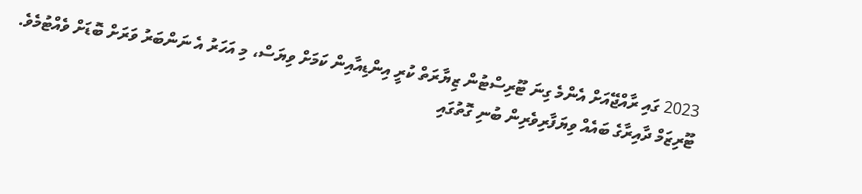2023 ގައި ރާއްޖޭއަށް އެންމެ ގިނަ ޓޫރިސްޓުން ޒިޔާރަތް ކުރީ އިންޑިއާއިން ކަމަށް ވިޔަސް، މި އަހަރު އެ ނަންބަރު ވަރަށް ބޮޑަށް ވެއްޓުމެވެ.
ޓޫރިޒަމް ދާއިރާގެ ބައެއް ވިޔަފާރިވެރިން ބުނި ގޮތުގައި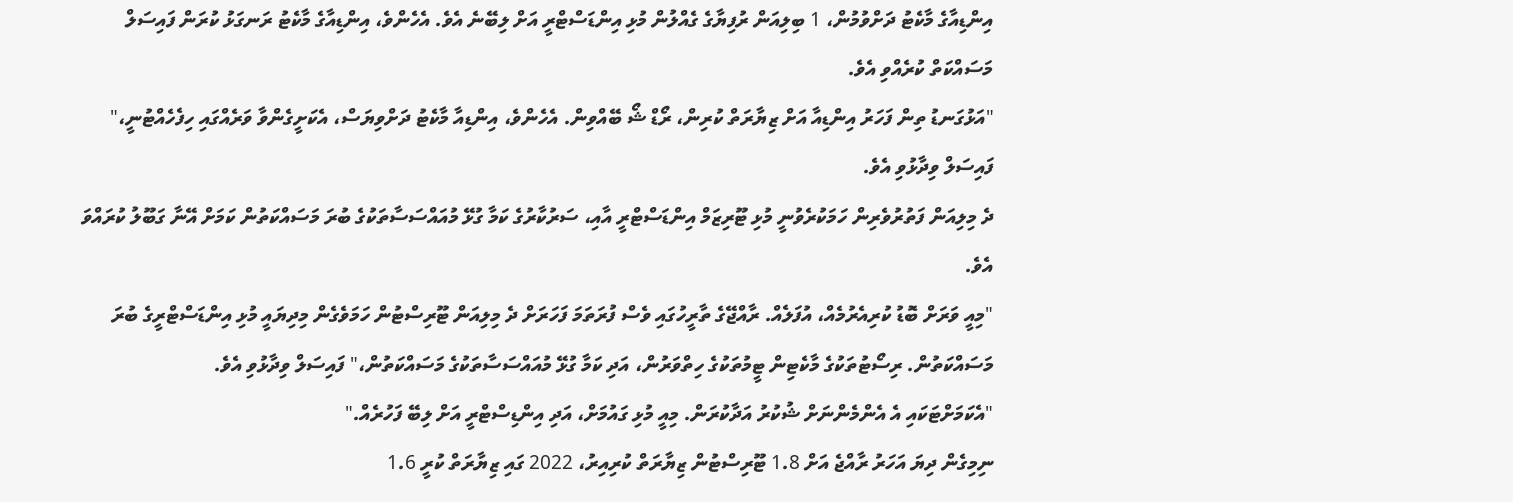އިންޑިއާގެ މާކެޓު ދަށްވުމުން، 1 ބިލިއަން ރުފިޔާގެ ގެއްލުން މުޅި އިންޑަސްޓްރީ އަށް ލިބޭނެ އެވެ. އެހެންވެ، އިންޑިއާގެ މާކެޓު ރަނގަޅު ކުރަން ފައިސަލް މަސައްކަތް ކުރެއްވި އެވެ.
"އަޅުގަނޑު ތިން ފަހަރު އިންޑިއާ އަށް ޒިޔާރަތް ކުރިން، ރޯޑް ޝޯ ބޭއްވިން. އެހެންވެ، އިންޑިއާ މާކެޓު ދަށްވިޔަސް، އެކަށީގެންވާ ވަރެއްގައި ހިފެހެއްޓުނީ،" ފައިސަލް ވިދާޅުވި އެވެ.
ދެ މިލިއަން ފަތުރުވެރިން ހަމަކުރެވުނީ މުޅި ޓޫރިޒަމް އިންޑަސްޓްރީ އާއި، ސަރުކާރުގެ ކަމާ ގުޅޭ މުއައްސަސާތަކުގެ ބުރަ މަސައްކަތުން ކަމަށް އޭނާ ގަބޫލު ކުރައްވަ އެވެ.
"މިއީ ވަރަށް ބޮޑު ކުރިއެރުމެއް، އުފަލެއް. ރާއްޖޭގެ ތާރީހުގައި ވެސް ފުރަތަމަ ފަހަރަށް ދެ މިލިއަން ޓޫރިސްޓުން ހަމަވެގެން މިދިޔައީ މުޅި އިންޑަސްޓްރީގެ ބުރަ މަސައްކަތުން. ރިސޯޓުތަކުގެ މާކެޓިން ޓީމުތަކުގެ ހިތްވަރުން، އަދި ކަމާ ގުޅޭ މުއައްސަސާތަކުގެ މަސައްކަތުން،" ފައިސަލް ވިދާޅުވި އެވެ.
"އެކަމަށްޓަކައި އެ އެންމެންނަށް ޝުކުރު އަދާކުރަން. މިއީ މުޅި ގައުމަށް، އަދި އިންޑިސްޓްރީ އަށް ލިބޭ ފަހުރެއް."
ނިމިގެން ދިޔަ އަހަރު ރާއްޖެ އަށް 1.8 ޓޫރިސްޓުން ޒިޔާރަތް ކުރިއިރު، 2022 ގައި ޒިޔާރަތް ކުރީ 1.6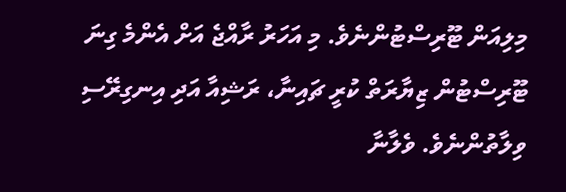މިލިއަން ޓޫރިސްޓުންނެވެ. މި އަހަރު ރާއްޖެ އަށް އެންމެ ގިނަ ޓޫރިސްޓުން ޒިޔާރަތް ކުރީ ޗައިނާ، ރަޝިއާ އަދި އިނގިރޭސި ވިލާތުންނެވެ. ވެލާނާ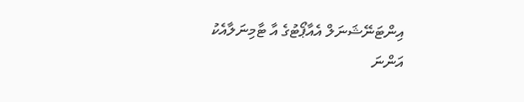އިންޓަނޭޝަނަލް އެއާޕޯޓުގެ އާ ޓާމިނަލާއެކު އަންނަ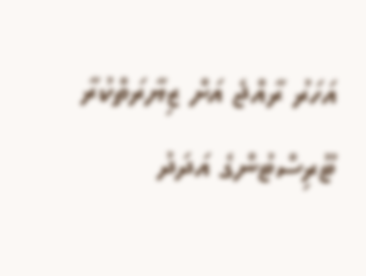އަހަރު ރާއްޖެ އަށް ޒިޔާރަތްކުރާ ޓޫރިސްޓުންގެ އަދަދު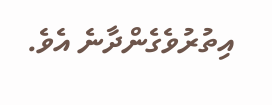އިތުރުވެގެންދާނެ އެވެ.